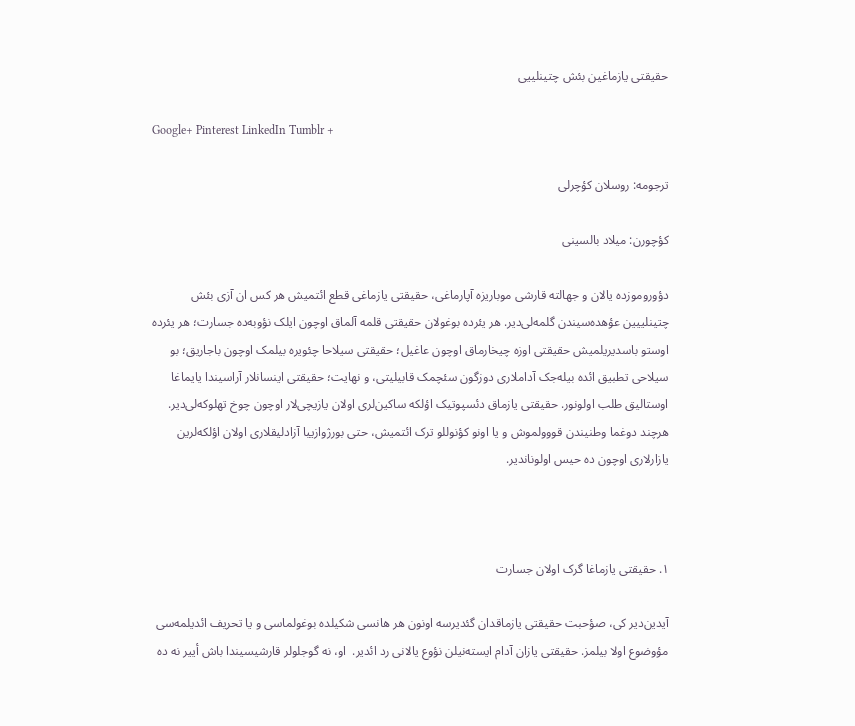حقیقتی یازماغین بئش چتینلییی

Google+ Pinterest LinkedIn Tumblr +

ترجومه: روسلان کؤچرلی

کؤچورن: میلاد بالسینی

دؤوروموزده یالان و جهالته قارشی موباریزه‌ آپارماغی، حقیقتی یازماغی قطع ائتمیش هر کس ان آزی بئش چتینلییین عؤهده‌سیندن گلمه‌لی‌دیر. هر یئرده بوغولان حقیقتی قلمه آلماق اوچون ایلک نؤوبه‌ده جسارت؛ هر یئرده اوستو باسدیریلمیش حقیقتی اوزه چیخارماق اوچون عاغیل؛ حقیقتی سیلاحا چئویره بیلمک اوچون باجاریق؛ بو سیلاحی تطبیق ائده بیله‌جک آداملاری دوزگون سئچمک قابیلیتی، و نهایت؛ حقیقتی اینسانلار آراسیندا یایماغا اوستالیق طلب اولونور. حقیقتی یازماق دئسپوتیک اؤلکه ساکین‌لری اولان یازیچی‌لار اوچون چوخ تهلوکه‌‌لی‌دیر. هرچند دوغما وطنیندن قووولموش و یا اونو کؤنوللو ترک ائتمیش، حتی بورژوازییا آزادلیقلاری اولان اؤلکه‌لرین یازارلاری اوچون ده حیس اولوناندیر.



۱. حقیقتی یازماغا گرک اولان جسارت

آیدین‌دیر کی، صؤحبت حقیقتی یازماقدان گئدیرسه اونون هر هانسی شکیلده بوغولماسی و یا تحریف ائدیلمه‌سی مؤوضوع اولا بیلمز. حقیقتی یازان آدام ایسته‌نیلن نؤوع یالانی رد ائدیر.  او، نه گوجلولر قارشیسیندا باش أییر نه ده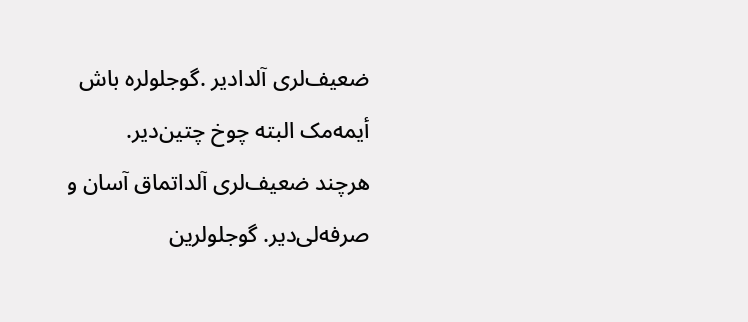ضعیف‌لری آلدادیر .گوجلولره باش أیمه‌مک البته‌‌ چوخ چتین‌دیر. هرچند ضعیف‌لری آلداتماق آسان و صرفه‌لی‌دیر. گوجلولرین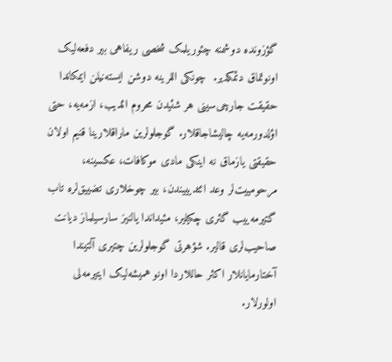گؤزونده دوشمنه چئوریلمک شخصی ریفاهی بیر دفعه‌لیک اونوتماق دئمکدیر.  چونکی اللرینه دوشن ایسته‌نیلن ایمکاندا حقیقت جارچی‌سینی هر شئیدن محروم ائدیب، ازمه‌یه، حتی اؤلدورمه‌یه چالیشاجاقلار. گوجلولرین ماراقلارینا قنیم اولان حقیقتی یازماق نه اینکی مادی موکافات، عکسینه، مرحومییت‌لر وعد ائتدیییندن، بیر چوخلاری تضییق‌لره تاب گتیرمه‌ییب گئری چکیلیر، مئیداندا یالنیز سارسیلماز ديانت صاحیب‌لری قالیر. شؤهرتی گوجلولرین چتیری آلتیندا آختارمایانلار اکثر حاللاردا اونو همیشه‌لیک ایتیرمه‌لی اولورلار.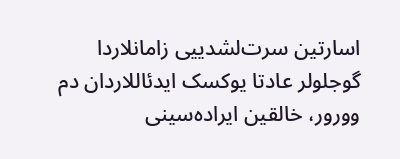اسارتین سرت‌لشدییی زامانلاردا گوجلولر عادتا یوکسک ایدئاللاردان دم وورور، خالقین ایراده‌سینی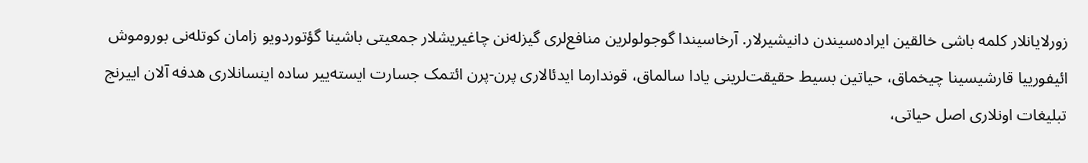زورلایانلار کلمه باشی خالقین ایراده‌سیندن دانیشیرلار. آرخاسیندا گوجولولرین منافع‌لری گیزله‌نن چاغیریشلار جمعيتی باشینا گؤتوردویو زامان کوتله‌نی بوروموش ائیفورییا قارشیسینا چیخماق، حیاتین بسیط حقیقت‌لرینی یادا سالماق، قوندارما ایدئالاری پرن-پرن ائتمک جسارت ایسته‌ییر ساده اینسانلاری هدفه آلان اییرنج تبلیغات اونلاری اصل حیاتی،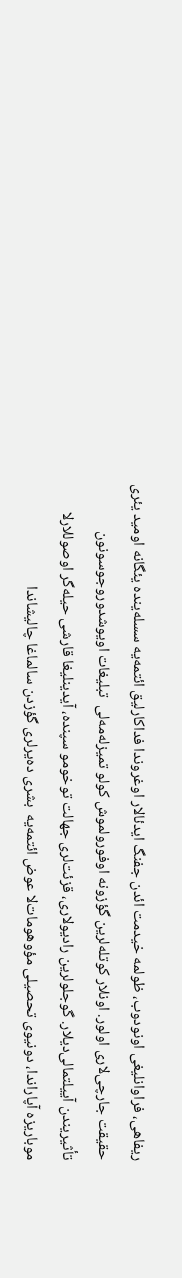ریفاهی، فراوانلیغی اونودوب، ظولمه خیدمت ائدن جفنگ ایدئالار اوغروندا فداکارلیق ائتمه‌یه سسله‌ینده یئگانه اومید یئری حقیقت جارچی‌لاری اولور. اونلار کوتله‌لرین گؤزونه اوفورولموش کولو تمیزله‌مه‌لی  تبلیغات اویوشدوروجوسونون تأثیریندن آییلتمالی‌دیلار. گوجلولرین رادیولاری، قزئت‌لری جهالت توخومو سپنده، آیدینلیغا قارشی حیله‌‌گر اوصوللارلا موباریزه آپاراندا، دونیوی تحصیلی مؤوهومات‌لا عوض ائتمه‌یه  بشری ده‌یرلری گؤزدن سالماغا چالیشاندا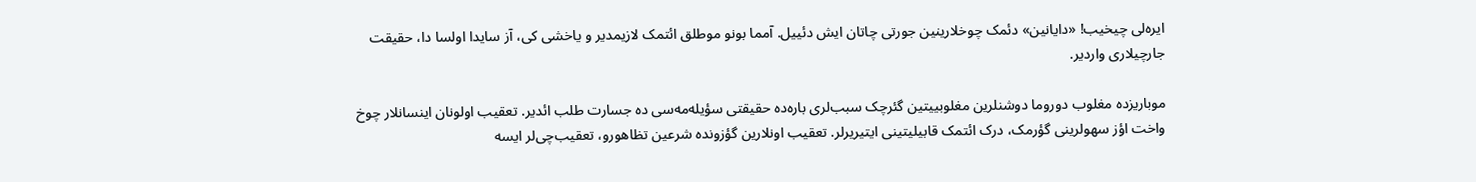ایره‌لی چیخیب! «دایانین» دئمک چوخلارینین جورتی چاتان ایش دئییل. آمما بونو موطلق ائتمک لازیمدیر و یاخشی کی، آز سایدا اولسا دا، حقیقت جارچیلاری واردیر.

موباریزده مغلوب دوروما دوشنلرین مغلوبییتین گئرچک سبب‌لری باره‌ده حقیقتی سؤیله‌مه‌سی ده جسارت طلب ائدیر. تعقیب اولونان اینسانلار چوخ واخت اؤز سهولرینی گؤرمک، درک ائتمک قابیلیتینی ایتیریرلر. تعقیب اونلارین گؤزونده شرعین تظاهورو، تعقیب‌چی‌لر ایسه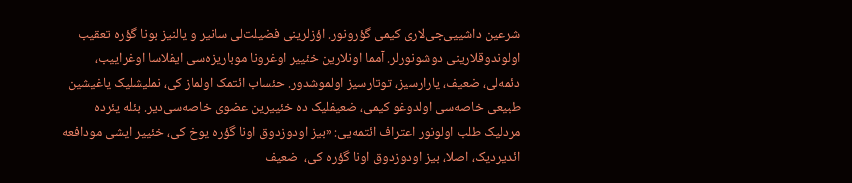شرعین داشییی‌جی‌لاری کیمی گؤرونور. اؤزلرینی فضیلت‌لی سانیر و یالنیز بونا گؤره تعقیب اولوندوقلارینی دوشونورلر. آمما اونلارین خئییر اوغرونا موباریزه‌سی ایفلاسا اوغراییب، دئمه‌لی، ضعیف، یارارسیز، توتارسیز اولموشدور. حئساب ائتمک اولماز کی، نملیشلیک یاغیشین طبیعی خاصه‌سی اولدوغو کیمی، ضعیفلیک ده خئییرین عضوی خاصه‌سی‌دیر. بئله یئرده مردلیک طلب اولونور اعتراف ائتمه‌یی: «بیز اودوزدوق اونا گؤره یوخ کی، خئییر ایشی مودافعه ائدیردیک، اصلا، بیز اودوزدوق اونا گؤره کی،  ضعیف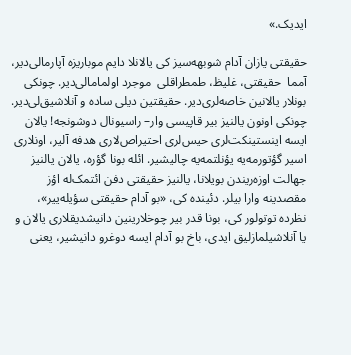ایدیک.»

حقیقتی یازان آدام شوبهه‌سیز کی یالانلا دایم موباریزه آپارمالی‌دیر، آمما  حقیقتی، غلیظ، طمطراقلی  موجرد اولمامالی‌دیر. چونکی بونلار یالانین خاصه‌لری‌دیر. حقیقتین دیلی ساده و آنلاشیق‌لی‌دیر. چونکی اونون یالنیز بیر قاپیسی وار– راسیونال دوشونجه! یالان ایسه اینستینکت‌لری حیس‌لری احتیراص‌لاری هدفه آلیر، اونلاری اسیر گؤتورمه‌یه یؤنلتمه‌یه چالیشیر. ائله بونا گؤره، یالان یالنیز جهالت اوزه‌ریندن بویلانا، یالنیز حقیقتی دفن ائتمک‌له اؤز مقصدینه وارا بیلر. دئینده کی، «بو آدام حقیقتی سؤیله‌ییر»،  نظرده توتولور کی، بونا قدر بیر چوخلارینین دانیشدیقلاری یالان و یا آنلاشیلمازلیق ایدی، باخ بو آدام ایسه دوغرو دانیشیر، یعنی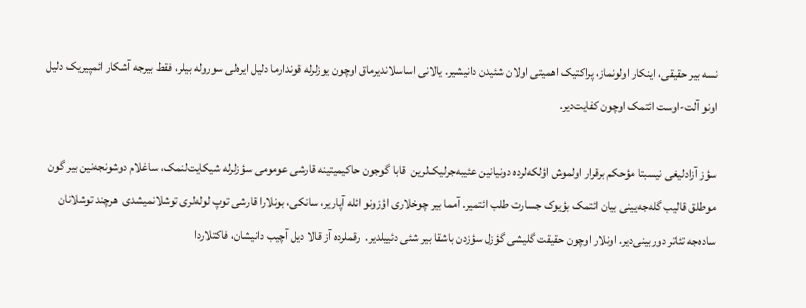نسه بیر حقیقی، اینکار اولونماز، پراکتیک اهميتی اولان شئیدن دانیشیر. یالانی اساسلاندیرماق اوچون یوزلرله قوندارما دلیل ایره‌لی سوروله بیلر، فقط بیرجه آشکار ائمپیریک دلیل اونو آلت-اوست ائتمک اوچون کفایت‌دیر.

سؤز آزادلیغی نیسبتا مؤحکم برقرار اولموش اؤلکه‌لرده دونیانین عئیبه‌جرلیک‌لرین  قابا گوجون حاکیميتینه قارشی عومومی سؤزلرله شیکایت‌لنمک، ساغلام دوشونجه‌نین بیر گون موطلق قالیب گله‌جه‌یینی بیان ائتمک بؤیوک جسارت طلب ائتمیر. آمما بیر چوخلاری اؤزونو ائله آپاریر، سانکی، بونلارا قارشی توپ لوله‌لری توشلانمیشدی  هرچند توشلانان ساده‌جه تئاتر دوربینی‌دیر. اونلار اوچون حقیقت گلیشی گؤزل سؤزدن باشقا بیر شئی دئییلدیر.  رقملرده آز قالا دیل آچیب دانیشان، فاکتلاردا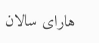هارای سالان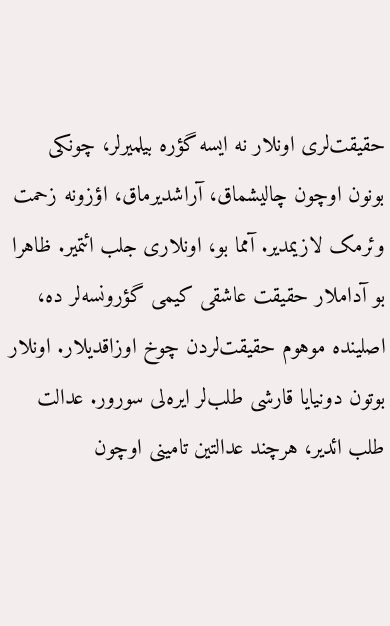حقیقت‌لری اونلار نه ایسه گؤره بیلمیرلر، چونکی بونون اوچون چالیشماق، آراشدیرماق، اؤزونه زحمت وئرمک لازیمدیر. آمما بو، اونلاری جلب ائتمیر. ظاهرا بو آداملار حقیقت عاشقی کیمی گؤرونسه‌لر ده، اصلینده موهوم حقیقت‌لردن چوخ اوزاقدیلار. اونلار بوتون دونیایا قارشی طلب‌لر ایره‌لی سورور. عدالت طلب ائدیر، هرچند عدالتین تامینی اوچون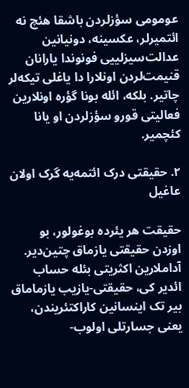عومومی سؤزلردن باشقا هئچ نه ائتمیرلر، عکسینه، دونیانین عدالت‌سیزلییی فونوندا یارانان قنیمت‌لردن اونلارا دا یاغلی تیکه‌لر چاتیر. بلکه، ائله بونا گؤره اونلارین فعالیتی قورو سؤزلردن او یانا کئچمیر.

۲. حقیقتی درک ائتمه‌یه گرک اولان عاغیل

حقیقت هر یئرده بوغولور، بو اوزدن حقیقتی یازماق چتین‌دیر. آداملارین اکثریتی بئله حساب ائدیر کی، حقیقتی-یازیب یازماماق بیر تک اینسانین کاراکتئریندن، یعنی جسارتلی اولوب-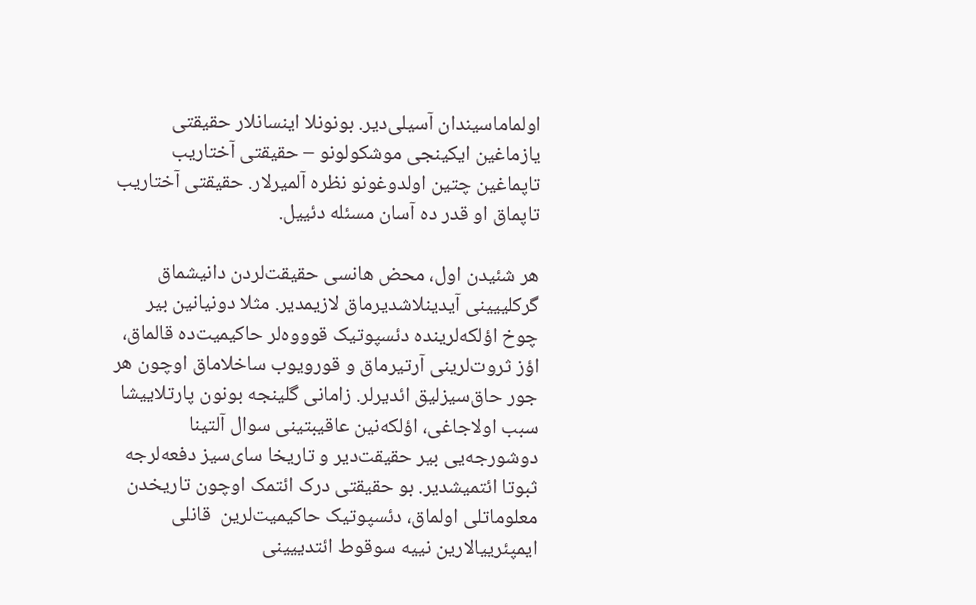اولماماسیندان آسیلی‌دیر. بونونلا اینسانلار حقیقتی یازماغین ایکینجی موشکولونو – حقیقتی آختاریب تاپماغین چتین اولدوغونو نظره آلمیرلار. حقیقتی آختاریب تاپماق او قدر ده آسان مسئله‌ دئییل.

هر شئیدن اول، محض هانسی حقیقت‌لردن دانیشماق گرکلییینی آیدینلاشدیرماق لازیمدیر. مثلا دونیانین بیر چوخ اؤلکه‌لرینده دئسپوتیک قوووه‌لر حاکیميت‌ده قالماق، اؤز ثروت‌لرینی آرتیرماق و قورویوب ساخلاماق اوچون هر جور حاق‌سیزلیق ائدیرلر. زامانی گلینجه بونون پارتلاییشا سبب اولاجاغی، اؤلکه‌نین عاقیبتینی سوال آلتینا دوشورجه‌یی بیر حقیقت‌دیر و تاریخا سای‌سیز دفعه‌لرجه ثبوتا ائتمیشدیر. بو حقیقتی درک ائتمک اوچون تاریخدن معلوماتلی اولماق، دئسپوتیک حاکیميت‌لرین  قانلی ایمپئرییالارین نییه سوقوط ائتدییینی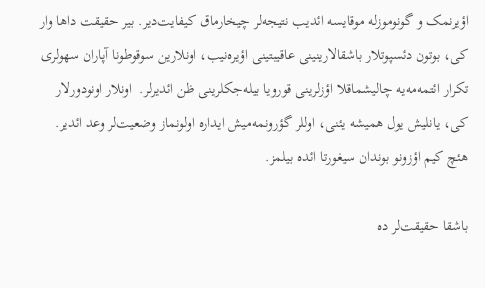اؤیرنمک و گونوموزله موقایسه ائدیب نتیجه‌لر چیخارماق کیفایت‌دیر. بیر حقیقت داها وار کی، بوتون دئسپوتلار باشقالارینینی عاقیبتینی اؤیره‌نیب، اونلارین سوقوطونا آپاران سهولری تکرار ائتمه‌مه‌یه چالیشماقلا اؤزلرینی قورویا بیله‌جکلرینی ظن ائدیرلر.  اونلار اونودورلار کی، یانلیش یول همیشه یئنی، اوللر گؤرونمه‌میش ایداره اولونماز وضعيت‌لر وعد ائدیر.  هئچ کیم اؤزونو بوندان سیغورتا ائده بیلمز.

باشقا حقیقت‌لر ده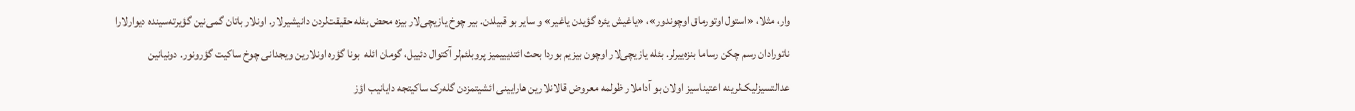وار، مثلا، «استول اوتورماق اوچوندور»، «یاغیش یئره گؤیدن یاغیر» و سایر بو قبیلدن. بیر چوخ یازیچی‌لار بیزه محض بئله حقیقت‌لردن دانیشیرلار. اونلار باتان گمی‌نین گؤیرته‌سینده دیوارلارا ناتورادان رسم چکن رساما بنزه‌ییرلر. بئله یازیچی‌لار اوچون بیزیم بوردا بحث ائتدیییمیز پروبلئم‌لر آکتوال دئییل، گومان ائله  بونا گؤره اونلارین ویجدانی چوخ ساکیت گؤرونور. دونیانین عدالتسیزلیک‌لرینه اعتیناسیز اولان بو آداملار ظولمه معروض قالانلارین هارایینی ائشیتمزدن گله‌رک ساکیتجه دایانیب اؤز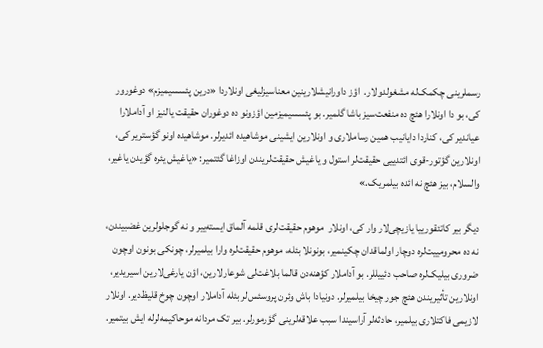رسملرینی چکمک‌له مشغولدولار.  اؤز داورانیشلارینین معناسیزلیغی اونلاردا «درین پئسسیمیزم» دوغورور کی، بو دا اونلارا هئچ ده منفعت‌سیز باشا گلمیر. بو پئسسیمیزمین اؤزونو ده دوغوران حقیقت یالنیز او آداملارا عیاندیر کی، کناردا دایانیب همین رساملاری و اونلارین ایشینی موشاهیده ائدیرلر. موشاهیده اونو گؤستریر کی، اونلارین گؤتور-قوی ائتدییی حقیقت‌لر استول و یاغیش حقیقت‌لریندن اوزاغا گئتمیر: «یاغیش یئره گؤیدن یاغیر، والسلام، بیز هئچ نه ائده بیلمریک.»

دیگر بیر کاتئقورییا یازیچی‌لار وار کی، اونلار  موهوم حقیقت‌لری قلمه آلماق ایسته‌ییر و نه گوجلولرین غضبیندن، نه ده محرومییت‌لره دوچار اولماقدان چکینمیر، بونونلا بئله، موهوم حقیقت‌لره وارا بیلمیرلر، چونکی بونون اوچون ضروری بیلیک‌لره صاحب دئییللر. بو آداملار کؤهنه‌دن قالما بلاغت‌لی شوعارلارین، اؤن یارغی‌لارین اسیریدیر،  اونلارین تأثیریندن هئچ جور چیخا بیلمیرلر. دونیادا باش وئرن پروسئس‌لر بئله آداملار اوچون چوخ قلیظ‌دیر. اونلار لازیمی فاکتلاری بیلمیر، حادثه‌‌لر آراسیندا سبب علاقه‌‌لرینی گؤرمورلر. بیر تک مردانه موحاکیمه‌لرله ایش بیتمیر.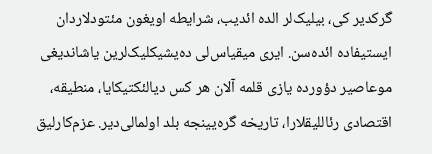گرکدیر کی، بیلیک‌لر الده ائدیب، شرایطه اویغون مئتودلاردان ایستیفاده ائده‌سن. ایری میقیاس‌لی ده‌یشیکلیک‌لرین یاشاندیغی موعاصیر دؤورده یازی قلمه آلان هر کس دیالئکتیکایا، منطیقه، اقتصادی رئاللیقلارا، تاریخه گره‌یینجه بلد اولمالی‌دیر. عزم‌کارلیق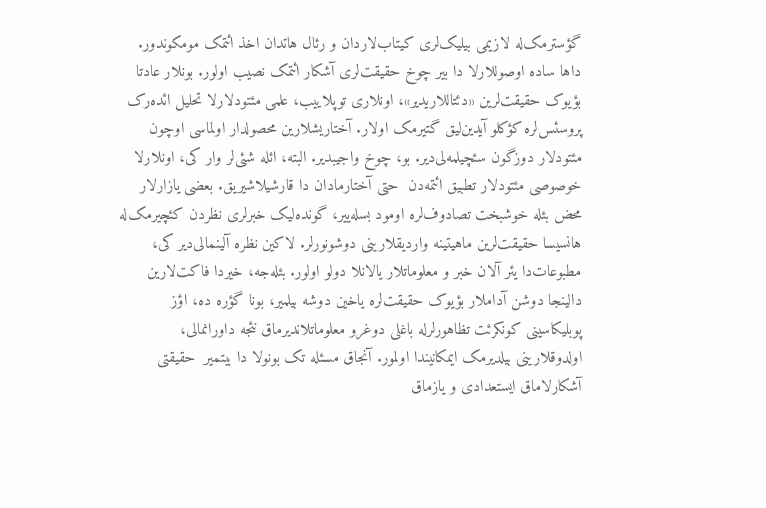گؤسترمک‌له لازیمی بیلیک‌لری کیتاب‌لاردان و رئال هاتدان اخذ ائتمک مومکوندور. داها ساده اوصوللارلا دا بیر چوخ حقیقت‌لری آشکار ائتمک نصیب اولور. بونلار عادتا بؤیوک حقیقت‌لرین «دئتاللاریدیر»، اونلاری توپلاییب، علمی مئتودلارلا تحلیل ائده‌رک پروسئس‌لره کؤکلو آیدین‌لیق گتیرمک اولار. آختاریشلارین محصولدار اولماسی اوچون مئتودلار دوزگون سئچیلمه‌لی‌دیر. بو، چوخ واجیبدیر. البته، ائله شئی‌لر وار کی، اونلارلا خوصوصی مئتودلار تطبیق ائتمه‌دن  حتی آختارمادان دا قارشیلاشیریق. بعضی یازارلار محض بئله خوشبخت تصادوف‌لره اومود بسله‌ییر، گونده‌لیک خبرلری نظردن کئچیرمک‌له هانسیسا حقیقت‌لرین ماهیتینه واردیقلارینی دوشونورلر. لاکین نظره آلینمالی‌دیر کی، مطبوعات‌دا یئر آلان خبر و معلوماتلار یالانلا دولو اولور. بئله‌جه، خیردا فاکت‌لارین دالینجا دوشن آداملار بؤیوک حقیقت‌لره یاخین دوشه بیلمیر، بونا گؤره ده، اؤز پوبلیکاسینی کونکرئت تظاهورلرله باغلی دوغرو معلوماتلاندیرماق نئجه داورانمالی، اولدوقلارینی بیلدیرمک ایمکانیندا اولمور. آنجاق مسئله‌ تک بونولا دا بیتمیر  حقیقتی آشکارلاماق ایستعدادی و یازماق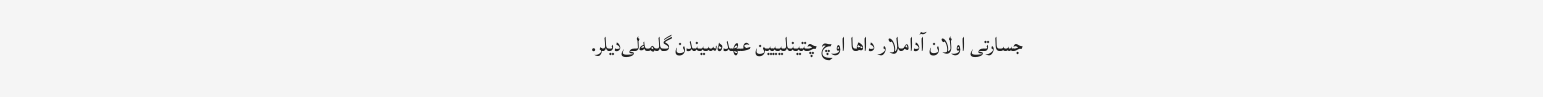جسارتی اولان آداملار داها اوچ چتینلییین عهده‌سیندن گلمه‌لی‌دیلر.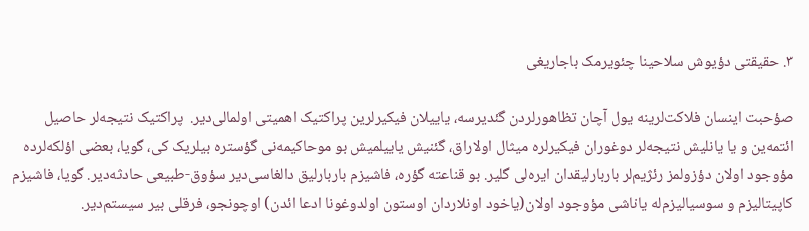۳. حقیقتی دؤیوش سلاحینا چئویرمک باجاریغی

صؤحبت اینسان فلاکت‌لرینه یول آچان تظاهورلردن گئدیرسه، یاییلان فیکیرلرین پراکتیک اهميتی اولمالی‌دیر.  پراکتیک نتیجه‌لر حاصیل ائتمه‌ین و یا یانلیش نتیجه‌لر دوغوران فیکیرلره میثال اولاراق، گئنیش یاییلمیش بو موحاکیمه‌نی گؤستره بیلریک کی، گویا، بعضی اؤلکه‌لرده مؤوجود اولان دؤزولمز رئژیم‌لر باربارلیقدان ایره‌لی گلیر. بو قناعته گؤره، فاشیزم باربارلیق دالغاسی‌دیر سؤوق-طبیعی حادثه‌‌دیر. گویا، فاشیزم کاپیتالیزم و سوسیالیزم‌له یاناشی مؤوجود اولان(یاخود اونلاردان اوستون اولدوغونا ادعا ائدن) اوچونجو، فرقلی بیر سیستم‌دیر.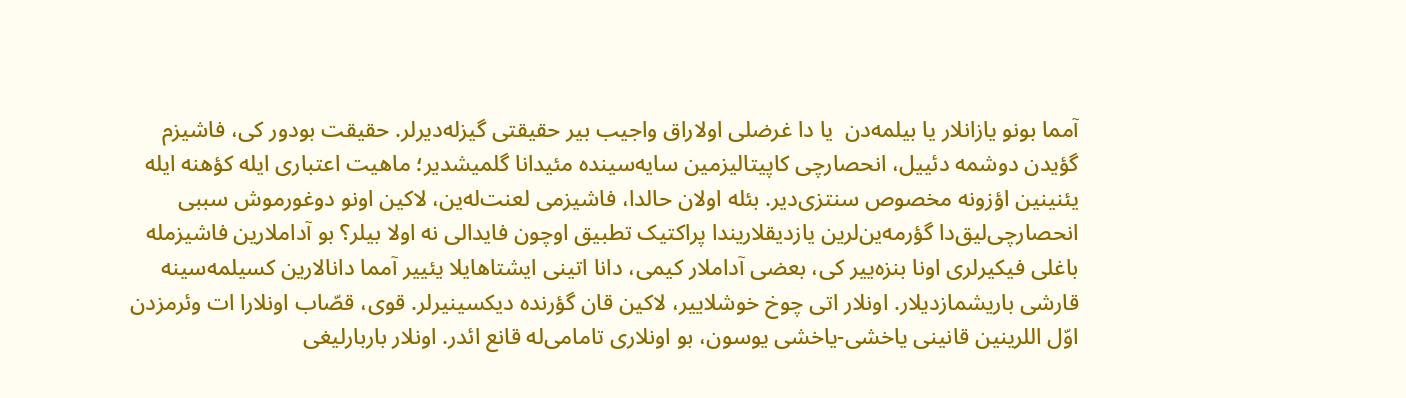آمما بونو یازانلار یا بیلمه‌دن  یا دا غرضلی اولاراق واجیب بیر حقیقتی گیزله‌دیرلر. حقیقت بودور کی، فاشیزم گؤیدن دوشمه دئییل، انحصارچی کاپیتالیزمین سایه‌سینده مئیدانا گلمیشدیر؛ ماهیت اعتباری ایله کؤهنه ایله یئنینین اؤزونه مخصوص سنتزی‌دیر. بئله اولان حالدا، فاشیزمی لعنت‌له‌ین، لاکین اونو دوغورموش سببی انحصارچی‌لیق‌دا گؤرمه‌ین‌لرین یازدیقلاریندا پراکتیک تطبیق اوچون فایدالی نه اولا بیلر؟ بو آداملارین فاشیزمله باغلی فیکیرلری اونا بنزه‌ییر کی، بعضی آداملار کیمی، دانا اتینی ایشتاهایلا یئییر آمما دانالارین کسیلمه‌سینه قارشی باریشمازدیلار. اونلار اتی چوخ خوشلاییر، لاکین قان گؤرنده دیکسینیرلر. قوی، قصّاب اونلارا ات وئرمزدن اوّل اللرینین قانینی یاخشی-یاخشی یوسون، بو اونلاری تامامی‌له قانع ائدر. اونلار باربارلیغی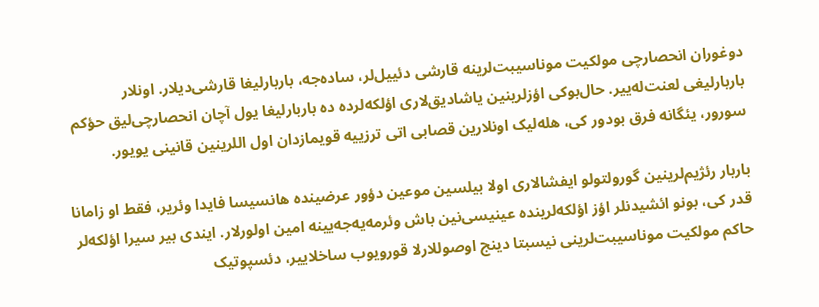دوغوران انحصارچی مولکیت موناسیبت‌لرینه قارشی دئییل‌لر، ساده‌جه، باربارلیغا قارشی‌دیلار. اونلار باربارلیغی لعنت‌له‌ییر. حال‌بوکی اؤزلرینین یاشادیق‌لاری اؤلکه‌لرده ده باربارلیغا یول آچان انحصارچی‌لیق حؤکم سورور، یئگانه فرق بودور کی، هله‌لیک اونلارین قصابی اتی ترزییه قویمازدان اول اللرینین قانینی یویور.

باربار رئژیم‌لرینین گورولتولو ایفشالاری اولا بیلسین موعين دؤور عرضینده هانسیسا فایدا وئریر، فقط او زامانا قدر کی، بونو ائشیدنلر اؤز اؤلکه‌لرینده عینیسی‌نین باش وئرمه‌یه‌جه‌یینه امین اولورلار. ایندی بیر سیرا اؤلکه‌لر حاکم مولکیت موناسیبت‌لرینی نیسبتا دینج اوصوللارلا قورویوب ساخلاییر، دئسپوتیک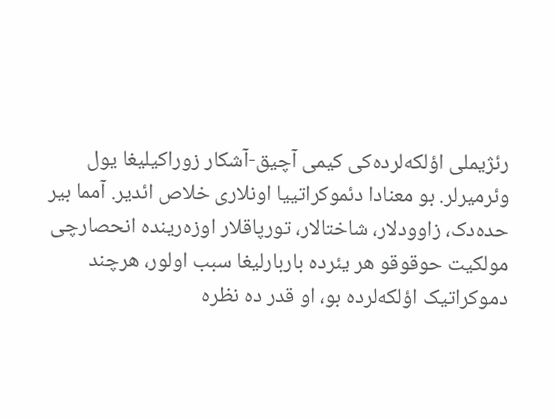رئژیملی اؤلکه‌لرده‌کی کیمی آچیق-آشکار زوراکیلیغا یول وئرمیرلر. بو معنادا دئموکراتییا اونلاری خلاص ائدیر. آمما بیر حده‌دک، زاوودلار، شاختالار، تورپاقلار اوزه‌رینده انحصارچی مولکیت حوقوقو هر یئرده باربارلیغا سبب اولور، هرچند دموکراتیک اؤلکه‌لرده بو، او قدر ده نظره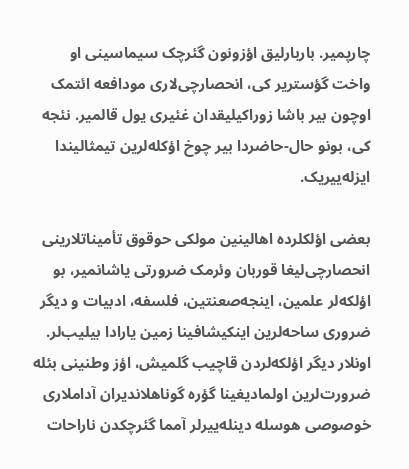چارپمیر. باربارلیق اؤزونون گئرچک سیماسینی او واخت گؤستریر کی، انحصارچی‌لاری مودافعه ائتمک اوچون بیر باشا زوراکیلیقدان غئیری یول قالمیر. نئجه کی، بونو حال-حاضردا بیر چوخ اؤکله‌لرین تیمثالیندا ایزله‌ییریک.

بعضی اؤلکلرده اهالینین مولکی حوقوق تأمیناتلارینی انحصارچی‌لیغا قوربان وئرمک ضرورتی یاشانمیر، بو اؤلکه‌لر علمین، اینجه‌صعنتین، فلسفه، ادبيات و دیگر ضروری ساحه‌‌لرین اینکیشافینا زمین یارادا بیلیب‌لر. اونلار دیگر اؤلکه‌لردن قاچیب گلمیش، اؤز وطنینی بئله ضرورت‌لرین اولمادیغینا گؤره گوناهلاندیران آداملاری خوصوصی هوسله‌ دینله‌ییرلر آمما گئرچکدن ناراحات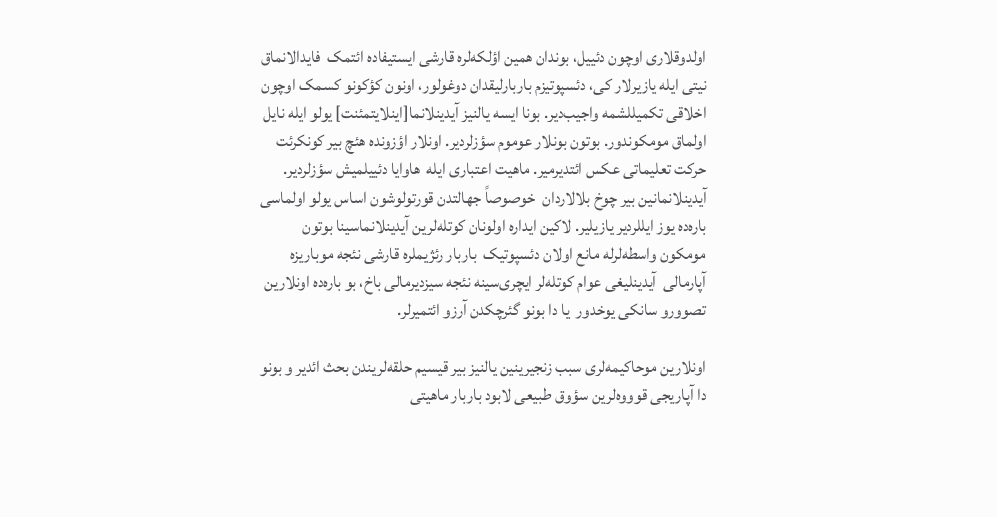اولدوقلاری اوچون دئییل، بوندان همین اؤلکه‌لره قارشی ایستیفاده ائتمک  فایدالانماق نيتی ایله یازیرلار کی، دئسپوتیزم باربارلیقدان دوغولور، اونون کؤکونو کسمک اوچون اخلاقی تکمیللشمه واجیب‌دیر. بونا ایسه یالنیز آیدینلانما[اینلایتمئنت] یولو ایله نایل اولماق مومکوندور. بوتون بونلار عوموم سؤزلردیر. اونلار اؤزونده هئچ بیر کونکرئت حرکت تعلیماتی عکس ائتدیرمیر. ماهیت اعتباری ایله  هاوایا دئییلمیش سؤزلردیر. آیدینلانمانین بیر چوخ بلالاردان  خوصوصاً جهالتدن قورتولوشون اساس یولو اولماسی باره‌ده یوز ایللردیر یازیلیر. لاکین ایداره اولونان کوتله‌لرین آیدینلانماسینا بوتون مومکون واسطه‌‌لرله مانع اولان دئسپوتیک  باربار رئژیملره قارشی نئجه موباریزه آپارمالی  آیدینلیغی عوام کوتله‌لر ایچری‌سینه نئجه سیزدیرمالی باخ، بو باره‌ده اونلارین تصوورو سانکی یوخدور  یا دا بونو گئرچکدن آرزو ائتمیرلر.

اونلارین موحاکیمه‌لری سبب زنجیرینین یالنیز بیر قیسیم حلقه‌‌لریندن بحث ائدیر و بونو دا آپاریجی قوووه‌لرین سؤوق طبیعی لابود باربار ماهیتی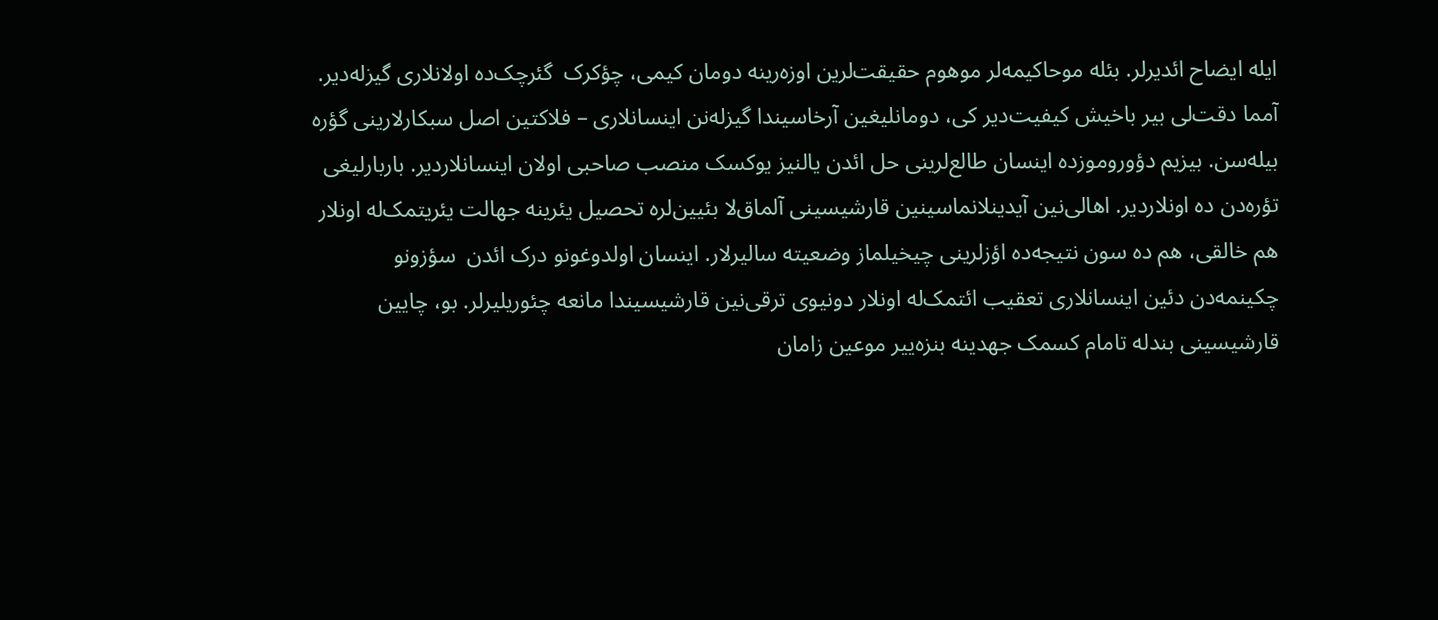ایله ایضاح ائدیرلر. بئله موحاکیمه‌لر موهوم حقیقت‌لرین اوزه‌رینه دومان کیمی، چؤکرک  گئرچک‌ده اولانلاری گیزله‌دیر. آمما دقت‌لی بیر باخیش کیفیت‌دیر کی، دومانلیغین آرخاسیندا گیزله‌نن اینسانلاری – فلاکتین اصل سبکارلارینی گؤره بیله‌سن. بیزیم دؤوروموزده اینسان طالع‌لرینی حل ائدن یالنیز یوکسک منصب صاحبی اولان اینسانلاردیر. باربارلیغی تؤره‌دن ده اونلاردیر. اهالی‌نین آیدینلانماسینین قارشیسینی آلماق‌لا بئیین‌لره تحصیل یئرینه جهالت یئریتمک‌له اونلار هم خالقی، هم ده سون نتیجه‌ده اؤزلرینی چیخیلماز وضعیته سالیرلار. اینسان اولدوغونو درک ائدن  سؤزونو  چکینمه‌دن دئین اینسانلاری تعقیب ائتمک‌له اونلار دونیوی ترقی‌نین قارشیسیندا مانعه چئوریلیرلر. بو، چایین قارشیسینی بندله تامام کسمک جهدینه بنزه‌ییر موعين زامان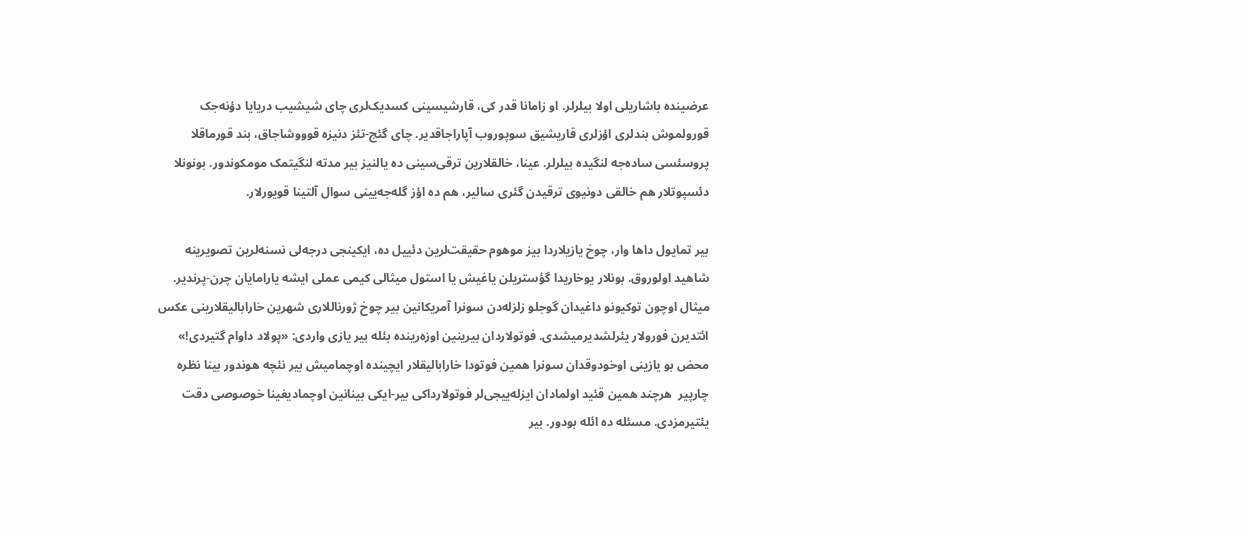عرضینده باشاریلی اولا بیلرلر. او زامانا قدر کی، قارشیسینی کسدیک‌لری چای شیشیب دریایا دؤنه‌جک  قورولموش بندلری اؤزلری قاریشیق سوپوروب آپاراجاقدیر. چای گئج-تئز دنیزه قوووشاجاق، بند قورماقلا پروسئسی ساده‌جه لنگیده بیلرلر. عینا، خالقلارین ترقی‌سینی ده یالنیز بیر مدته لنگیتمک مومکوندور. بونونلا دئسپوتلار هم خالقی دونیوی ترقیدن گئری سالیر، هم ده اؤز گله‌جه‌یینی سوال آلتینا قویورلار.

بیر تمایول داها وار، چوخ یازیلاردا بیز موهوم حقیقت‌لرین دئییل ده، ایکینجی درجه‌‌لی نسنه‌لرین تصویرینه شاهید اولوروق. بونلار یوخاریدا گؤستریلن یاغیش یا استول میثالی کیمی عملی ایشه یارامایان چرن-پرندیر. میثال اوچون توکیونو داغیدان گوجلو زلزله‌‌دن سونرا آمریکانین بیر چوخ ژورناللاری شهرین خارابالیقلارینی عکس ائتدیرن فورولار یئرلشدیرمیشدی. فوتولاردان بیرینین اوزه‌رینده بئله بیر یازی واردی: «پولاد داوام گتیردی!» محض بو یازینی اوخودوقدان سونرا همین فوتودا خارابالیقلار ایچینده اوچمامیش بیر نئچه هوندور بینا نظره چارپیر  هرچند همین قئید اولمادان ایزله‌ییجی‌لر فوتولارداکی بیر-ایکی بینانین اوچمادیغینا خوصوصی دقت یئتیرمزدی. مسئله‌ ده ائله بودور. بیر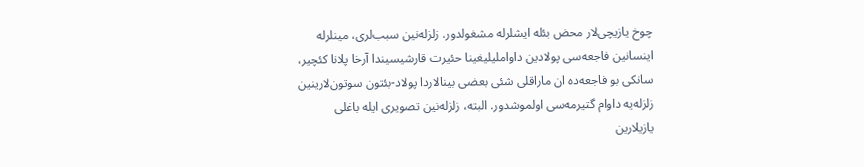چوخ یازیچی‌لار محض بئله ایشلرله مشغولدور. زلزله‌‌نین سبب‌لری، مینلرله اینسانین فاجعه‌‌سی پولادین داواملیلیغینا حئیرت قارشیسیندا آرخا پلانا کئچیر، سانکی بو فاجعه‌‌ده ان ماراقلی شئی بعضی بینالاردا پولاد-بئتون سوتون‌لارینین زلزله‌‌یه داوام گتیرمه‌سی اولموشدور. البته‌،‌ زلزله‌‌‌نین تصویری ایله باغلی یازیلارین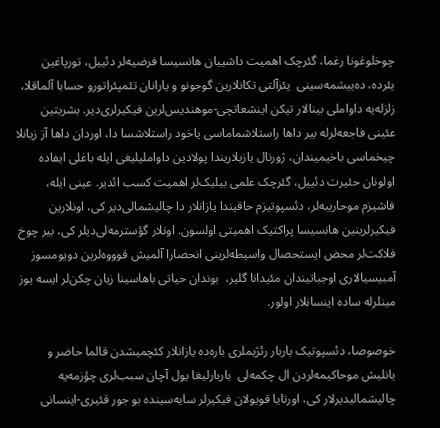چوخلوغونا رغما، گئرچک اهميت داشییان هانسیسا فرضيه‌لر دئییل، تورپاغین یئرده، ده‌ییشمه‌سینی  یئرآلتی تکانلارین گوجونو و یارانان تئمپئراتورو حسابا آلماقلا، زلزله‌‌یه داواملی بینالار تیکن اینشعاتچی-موهندیس‌لرین فیکیرلری‌دیر. بشریتین عئینی فاجعه‌‌لرله بیر داها راستلاشماماسی یاخود راستلاشسا دا، اوردان داها آز زیانلا چیخماسی باخیمیندان، ژورنال یازیلاریندا پولادین داواملیلیغی ایله باغلی ایفاده اولونان حئیرت دئییل، گئرچک علمی بیلیک‌لر اهميت کسب ائدیر. عینی ایله، فاشیزم موحاریبه‌‌لر، دئسپوتیزم حاقیندا یازانلار دا چالیشمالی‌دیر کی، اونلارین فیکیرلرینین هانسیسا پراکتیک اهميتی اولسون. اونلار گؤسترمه‌لی‌دیلر کی، بیر چوخ فلاکت‌لر محض ایستحصال واسیطه‌لرینی انحصارا آلمیش قوووه‌لرین دویومسوز آمبیسیالاری اوجباتیندان مئیدانا گلیر،  بوندان حیاتی باهاسینا زیان چکن‌لر ایسه یوز مینلرله ساده اینسانلار اولور.

خوصوصا، دئسپوتیک باربار رئژیملری باره‌ده یازانلار کئچمیشدن قالما حاضر و یانلیش موحاکیمه‌لردن ال چکمه‌لی  باربارلیغا یول آچان سبب‌لری چؤزمه‌یه چالیشمالیدیرلار کی، اورتایا قویولان فیکیرلر سایه‌سینده بو جور قئیری-اینسانی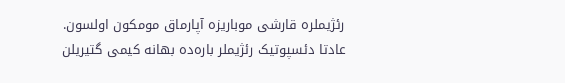رئژیملره قارشی موباریزه آپارماق مومکون اولسون. عادتا دئسپوتیک رئژیملر باره‌ده بهانه کیمی گتیریلن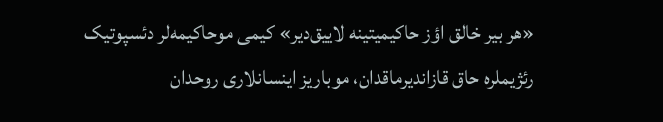«هر بیر خالق اؤز حاکیميتینه لاییق‌دیر» کیمی موحاکیمه‌لر دئسپوتیک رئژیملره حاق قازاندیرماقدان، موباریز اینسانلاری روحدان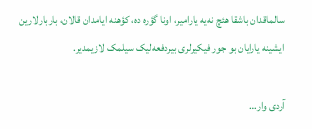سالماقدان باشقا هئچ نه‌یه یارامیر، اونا گؤره ده، کؤهنه ايامدان قالان، باربارلارین ایشینه یارایان بو جور فیکیرلری بیردفعه‌لیک سیلمک لازیمدیر.

آردی وار…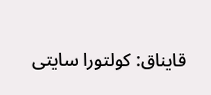قایناق: کولتورا سایتی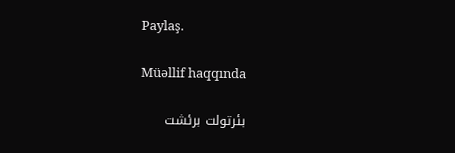Paylaş.

Müəllif haqqında

بئرتولت برئشت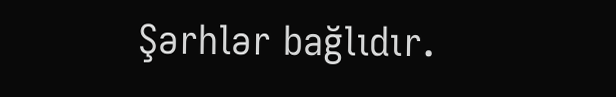Şərhlər bağlıdır.